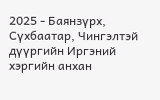2025 - Баянзүрх, Сүхбаатар, Чингэлтэй дүүргийн Иргэний хэргийн анхан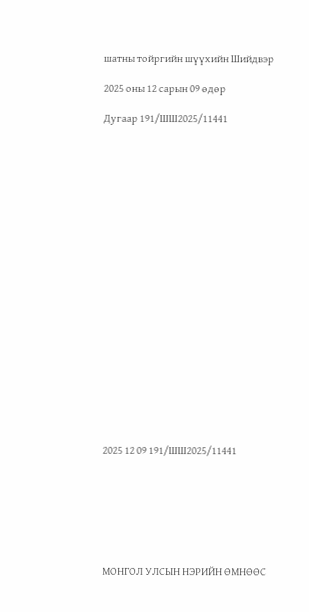шатны тойргийн шүүхийн Шийдвэр

2025 оны 12 сарын 09 өдөр

Дугаар 191/ШШ2025/11441





















2025 12 09 191/ШШ2025/11441







МОНГОЛ УЛСЫН НЭРИЙН ӨМНӨӨС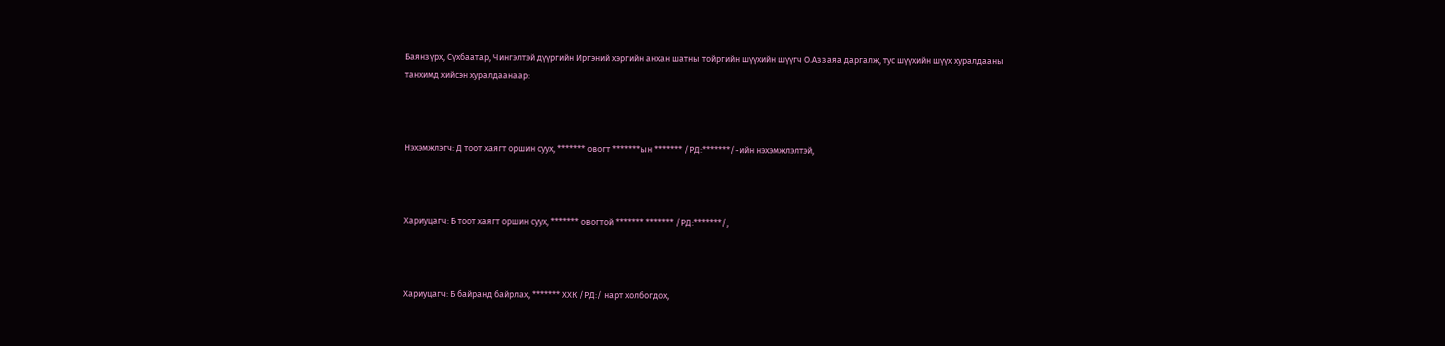Баянзүрх, Сүхбаатар, Чингэлтэй дүүргийн Иргэний хэргийн анхан шатны тойргийн шүүхийн шүүгч О.Аззаяа даргалж, тус шүүхийн шүүх хуралдааны танхимд хийсэн хуралдаанаар:



Нэхэмжлэгч: Д тоот хаягт оршин суух, ******* овогт *******ын ******* /РД:*******/-ийн нэхэмжлэлтэй,



Хариуцагч: Б тоот хаягт оршин суух, ******* овогтой ******* ******* /РД:*******/,



Хариуцагч: Б байранд байрлах, ******* ХХК /РД:/ нарт холбогдох,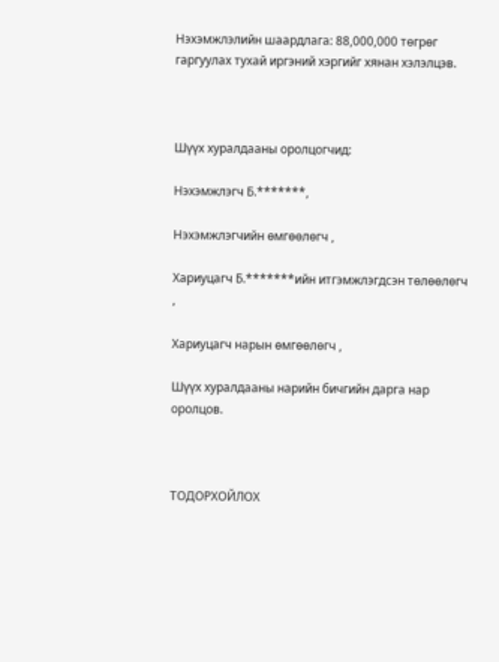Нэхэмжлэлийн шаардлага: 88,000,000 төгрөг гаргуулах тухай иргэний хэргийг хянан хэлэлцэв.



Шүүх хуралдааны оролцогчид:

Нэхэмжлэгч Б.*******,

Нэхэмжлэгчийн өмгөөлөгч ,

Хариуцагч Б.*******ийн итгэмжлэгдсэн төлөөлөгч ,

Хариуцагч нарын өмгөөлөгч ,

Шүүх хуралдааны нарийн бичгийн дарга нар оролцов.



ТОДОРХОЙЛОХ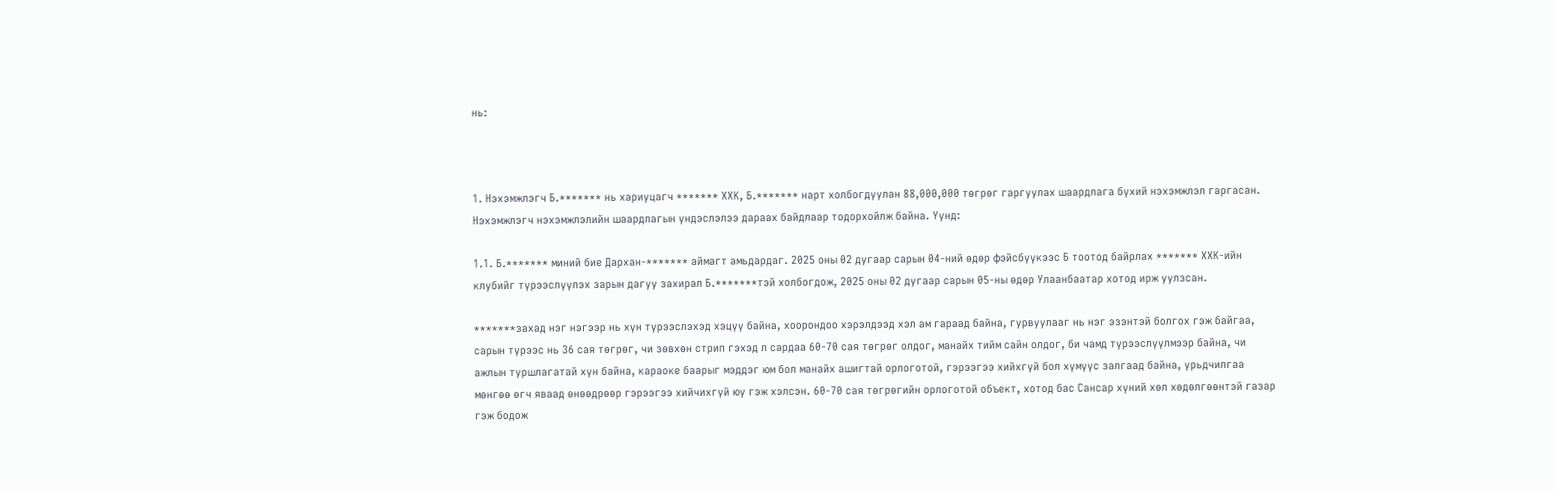нь:



1. Нэхэмжлэгч Б.******* нь хариуцагч ******* ХХК, Б.******* нарт холбогдуулан 88,000,000 төгрөг гаргуулах шаардлага бүхий нэхэмжлэл гаргасан. Нэхэмжлэгч нэхэмжлэлийн шаардлагын үндэслэлээ дараах байдлаар тодорхойлж байна. Үүнд:

1.1. Б.******* миний бие Дархан-******* аймагт амьдардаг. 2025 оны 02 дугаар сарын 04-ний өдөр фэйсбүүкээс Б тоотод байрлах ******* ХХК-ийн клубийг түрээслүүлэх зарын дагуу захирал Б.*******тэй холбогдож, 2025 оны 02 дугаар сарын 05-ны өдөр Улаанбаатар хотод ирж уулзсан.

*******захад нэг нэгээр нь хүн түрээслэхэд хэцүү байна, хоорондоо хэрэлдээд хэл ам гараад байна, гурвуулааг нь нэг эзэнтэй болгох гэж байгаа, сарын түрээс нь 36 сая төгрөг, чи зөвхөн стрип гэхэд л сардаа 60-70 сая төгрөг олдог, манайх тийм сайн олдог, би чамд түрээслүүлмээр байна, чи ажлын туршлагатай хүн байна, караоке баарыг мэддэг юм бол манайх ашигтай орлоготой, гэрээгээ хийхгүй бол хүмүүс залгаад байна, урьдчилгаа мөнгөө өгч яваад өнөөдрөөр гэрээгээ хийчихгүй юу гэж хэлсэн. 60-70 сая төгрөгийн орлоготой объект, хотод бас Сансар хүний хөл хөдөлгөөнтэй газар гэж бодож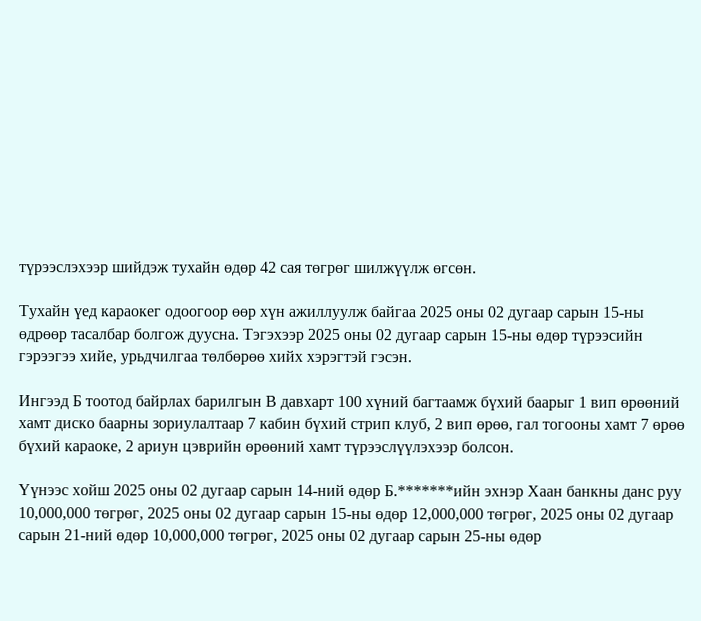түрээслэхээр шийдэж тухайн өдөр 42 сая төгрөг шилжүүлж өгсөн.

Тухайн үед караокег одоогоор өөр хүн ажиллуулж байгаа 2025 оны 02 дугаар сарын 15-ны өдрөөр тасалбар болгож дуусна. Тэгэхээр 2025 оны 02 дугаар сарын 15-ны өдөр түрээсийн гэрээгээ хийе, урьдчилгаа төлбөрөө хийх хэрэгтэй гэсэн.

Ингээд Б тоотод байрлах барилгын В давхарт 100 хүний багтаамж бүхий баарыг 1 вип өрөөний хамт диско баарны зориулалтаар 7 кабин бүхий стрип клуб, 2 вип өрөө, гал тогооны хамт 7 өрөө бүхий караоке, 2 ариун цэврийн өрөөний хамт түрээслүүлэхээр болсон.

Үүнээс хойш 2025 оны 02 дугаар сарын 14-ний өдөр Б.*******ийн эхнэр Хаан банкны данс руу 10,000,000 төгрөг, 2025 оны 02 дугаар сарын 15-ны өдөр 12,000,000 төгрөг, 2025 оны 02 дугаар сарын 21-ний өдөр 10,000,000 төгрөг, 2025 оны 02 дугаар сарын 25-ны өдөр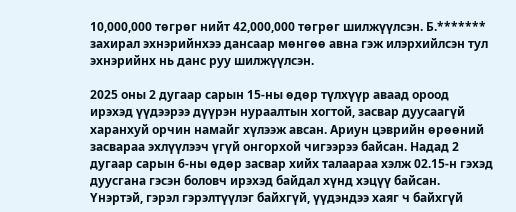10,000,000 төгрөг нийт 42,000,000 төгрөг шилжүүлсэн. Б.******* захирал эхнэрийнхээ дансаар мөнгөө авна гэж илэрхийлсэн тул эхнэрийнх нь данс руу шилжүүлсэн.

2025 оны 2 дугаар сарын 15-ны өдөр түлхүүр аваад ороод ирэхэд үүдээрээ дүүрэн нураалтын хогтой, засвар дуусаагүй харанхуй орчин намайг хүлээж авсан. Ариун цэврийн өрөөний засвараа эхлүүлээч үгүй онгорхой чигээрээ байсан. Надад 2 дугаар сарын 6-ны өдөр засвар хийх талаараа хэлж 02.15-н гэхэд дуусгана гэсэн боловч ирэхэд байдал хүнд хэцүү байсан. Үнэртэй, гэрэл гэрэлтүүлэг байхгүй, үүдэндээ хаяг ч байхгүй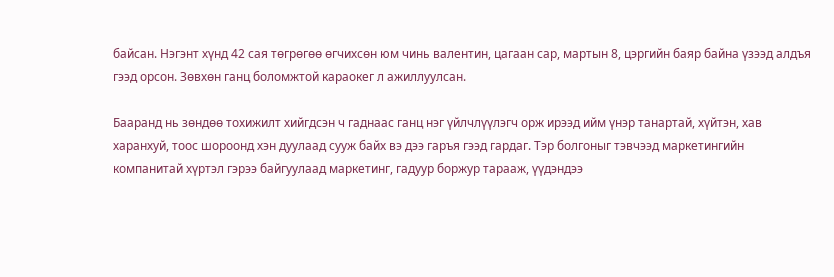байсан. Нэгэнт хүнд 42 сая төгрөгөө өгчихсөн юм чинь валентин, цагаан сар, мартын 8, цэргийн баяр байна үзээд алдъя гээд орсон. Зөвхөн ганц боломжтой караокег л ажиллуулсан.

Бааранд нь зөндөө тохижилт хийгдсэн ч гаднаас ганц нэг үйлчлүүлэгч орж ирээд ийм үнэр танартай, хүйтэн, хав харанхуй, тоос шороонд хэн дуулаад сууж байх вэ дээ гаръя гээд гардаг. Тэр болгоныг тэвчээд маркетингийн компанитай хүртэл гэрээ байгуулаад маркетинг, гадуур боржур тарааж, үүдэндээ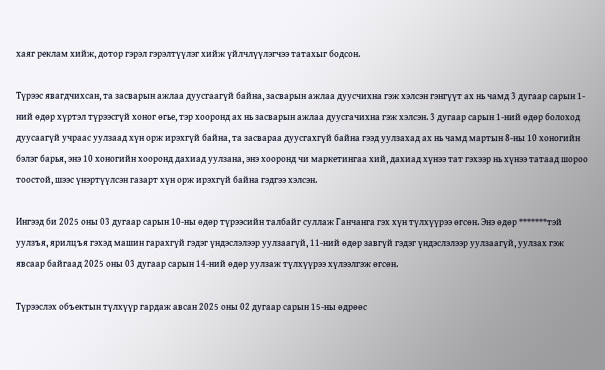хаяг реклам хийж, дотор гэрэл гэрэлтүүлэг хийж үйлчлүүлэгчээ татахыг бодсон.

Түрээс явагдчихсан, та засварын ажлаа дуусгаагүй байна, засварын ажлаа дуусчихна гэж хэлсэн гэнгүүт ах нь чамд 3 дугаар сарын 1-ний өдөр хүртэл түрээсгүй хоног өгье, тэр хооронд ах нь засварын ажлаа дуусгачихна гэж хэлсэн. 3 дугаар сарын 1-ний өдөр болоход дуусаагүй учраас уулзаад хүн орж ирэхгүй байна, та засвараа дуусгахгүй байна гээд уулзахад ах нь чамд мартын 8-ны 10 хоногийн бэлэг барья, энэ 10 хоногийн хооронд дахиад уулзана, энэ хооронд чи маркетингаа хий, дахиад хүнээ тат гэхээр нь хүнээ татаад шороо тоостой, шээс үнэртүүлсэн газарт хүн орж ирэхгүй байна гэдгээ хэлсэн.

Ингээд би 2025 оны 03 дугаар сарын 10-ны өдөр түрээсийн талбайг суллаж Ганчанга гэх хүн түлхүүрээ өгсөн. Энэ өдөр *******тэй уулзъя, ярилцъя гэхэд машин гарахгүй гэдэг үндэслэлээр уулзаагүй, 11-ний өдөр завгүй гэдэг үндэслэлээр уулзаагүй, уулзах гэж явсаар байгаад 2025 оны 03 дугаар сарын 14-ний өдөр уулзаж түлхүүрээ хүлээлгэж өгсөн.

Түрээслэх объектын түлхүүр гардаж авсан 2025 оны 02 дугаар сарын 15-ны өдрөөс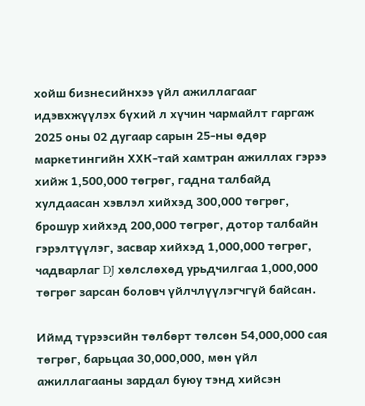хойш бизнесийнхээ үйл ажиллагааг идэвхжүүлэх бүхий л хүчин чармайлт гаргаж 2025 оны 02 дугаар сарын 25-ны өдөр маркетингийн ХХК-тай хамтран ажиллах гэрээ хийж 1,500,000 төгрөг, гадна талбайд хулдаасан хэвлэл хийхэд 300,000 төгрөг, брошур хийхэд 200,000 төгрөг, дотор талбайн гэрэлтүүлэг, засвар хийхэд 1,000,000 төгрөг, чадварлаг DJ хөлслөхөд урьдчилгаа 1,000,000 төгрөг зарсан боловч үйлчлүүлэгчгүй байсан.

Иймд түрээсийн төлбөрт төлсөн 54,000,000 сая төгрөг, барьцаа 30,000,000, мөн үйл ажиллагааны зардал буюу тэнд хийсэн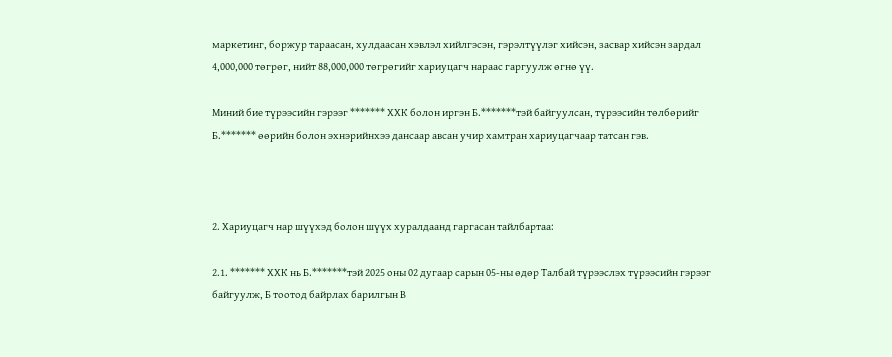маркетинг, боржур тараасан, хулдаасан хэвлэл хийлгэсэн, гэрэлтүүлэг хийсэн, засвар хийсэн зардал 4,000,000 төгрөг, нийт 88,000,000 төгрөгийг хариуцагч нараас гаргуулж өгнө үү.

Миний бие түрээсийн гэрээг ******* ХХК болон иргэн Б.*******тэй байгуулсан, түрээсийн төлбөрийг Б.******* өөрийн болон эхнэрийнхээ дансаар авсан учир хамтран хариуцагчаар татсан гэв.



2. Хариуцагч нар шүүхэд болон шүүх хуралдаанд гаргасан тайлбартаа:

2.1. ******* ХХК нь Б.*******тэй 2025 оны 02 дугаар сарын 05-ны өдөр Талбай түрээслэх түрээсийн гэрээг байгуулж, Б тоотод байрлах барилгын В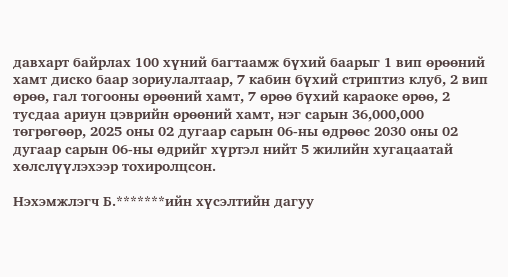давхарт байрлах 100 хүний багтаамж бүхий баарыг 1 вип өрөөний хамт диско баар зориулалтаар, 7 кабин бүхий стриптиз клуб, 2 вип өрөө, гал тогооны өрөөний хамт, 7 өрөө бүхий караоке өрөө, 2 тусдаа ариун цэврийн өрөөний хамт, нэг сарын 36,000,000 төгрөгөөр, 2025 оны 02 дугаар сарын 06-ны өдрөөс 2030 оны 02 дугаар сарын 06-ны өдрийг хүртэл нийт 5 жилийн хугацаатай хөлслүүлэхээр тохиролцсон.

Нэхэмжлэгч Б.*******ийн хүсэлтийн дагуу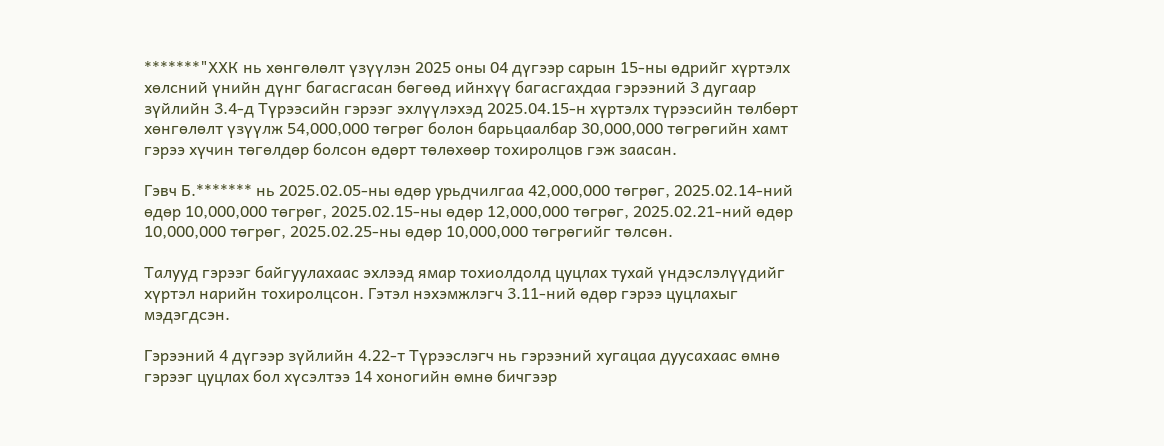*******"ХХК нь хөнгөлөлт үзүүлэн 2025 оны 04 дүгээр сарын 15-ны өдрийг хүртэлх хөлсний үнийн дүнг багасгасан бөгөөд ийнхүү багасгахдаа гэрээний 3 дугаар зүйлийн 3.4-д Түрээсийн гэрээг эхлүүлэхэд 2025.04.15-н хүртэлх түрээсийн төлбөрт хөнгөлөлт үзүүлж 54,000,000 төгрөг болон барьцаалбар 30,000,000 төгрөгийн хамт гэрээ хүчин төгөлдөр болсон өдөрт төлөхөөр тохиролцов гэж заасан.

Гэвч Б.******* нь 2025.02.05-ны өдөр урьдчилгаа 42,000,000 төгрөг, 2025.02.14-ний өдөр 10,000,000 төгрөг, 2025.02.15-ны өдөр 12,000,000 төгрөг, 2025.02.21-ний өдөр 10,000,000 төгрөг, 2025.02.25-ны өдөр 10,000,000 төгрөгийг төлсөн.

Талууд гэрээг байгуулахаас эхлээд ямар тохиолдолд цуцлах тухай үндэслэлүүдийг хүртэл нарийн тохиролцсон. Гэтэл нэхэмжлэгч 3.11-ний өдөр гэрээ цуцлахыг мэдэгдсэн.

Гэрээний 4 дүгээр зүйлийн 4.22-т Түрээслэгч нь гэрээний хугацаа дуусахаас өмнө гэрээг цуцлах бол хүсэлтээ 14 хоногийн өмнө бичгээр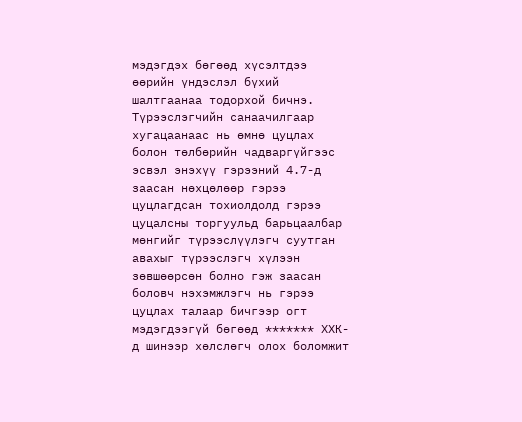мэдэгдэх бөгөөд хүсэлтдээ өөрийн үндэслэл бүхий шалтгаанаа тодорхой бичнэ. Түрээслэгчийн санаачилгаар хугацаанаас нь өмнө цуцлах болон төлбөрийн чадваргүйгээс эсвэл энэхүү гэрээний 4.7-д заасан нөхцөлөөр гэрээ цуцлагдсан тохиолдолд гэрээ цуцалсны торгуульд барьцаалбар мөнгийг түрээслүүлэгч суутган авахыг түрээслэгч хүлээн зөвшөөрсөн болно гэж заасан боловч нэхэмжлэгч нь гэрээ цуцлах талаар бичгээр огт мэдэгдээгүй бөгөөд ******* ХХК-д шинээр хөлслөгч олох боломжит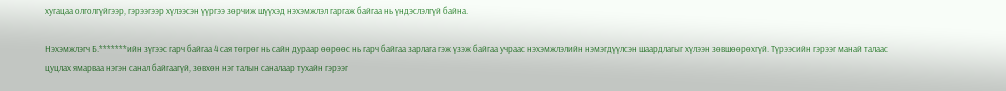хугацаа олголгүйгээр, гэрээгээр хүлээсэн үүргээ зөрчиж шүүхэд нэхэмжлэл гаргаж байгаа нь үндэслэлгүй байна.

Нэхэмжлэгч Б.*******ийн зүгээс гарч байгаа 4 сая төгрөг нь сайн дураар өөрөөс нь гарч байгаа зарлага гэж үзэж байгаа учраас нэхэмжлэлийн нэмэгдүүлсэн шаардлагыг хүлээн зөвшөөрөхгүй. Түрээсийн гэрээг манай талаас цуцлах ямарваа нэгэн санал байгаагүй, зөвхөн нэг талын саналаар тухайн гэрээг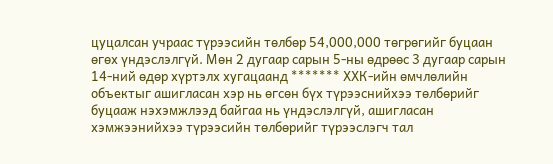цуцалсан учраас түрээсийн төлбөр 54,000,000 төгрөгийг буцаан өгөх үндэслэлгүй. Мөн 2 дугаар сарын 5-ны өдрөөс 3 дугаар сарын 14-ний өдөр хүртэлх хугацаанд ******* ХХК-ийн өмчлөлийн объектыг ашигласан хэр нь өгсөн бүх түрээснийхээ төлбөрийг буцааж нэхэмжлээд байгаа нь үндэслэлгүй, ашигласан хэмжээнийхээ түрээсийн төлбөрийг түрээслэгч тал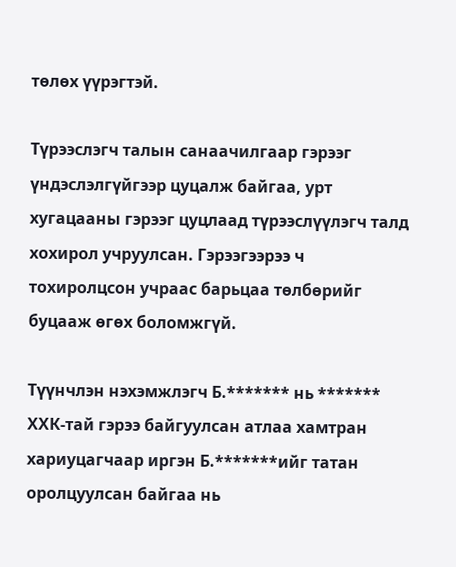төлөх үүрэгтэй.

Түрээслэгч талын санаачилгаар гэрээг үндэслэлгүйгээр цуцалж байгаа, урт хугацааны гэрээг цуцлаад түрээслүүлэгч талд хохирол учруулсан. Гэрээгээрээ ч тохиролцсон учраас барьцаа төлбөрийг буцааж өгөх боломжгүй.

Түүнчлэн нэхэмжлэгч Б.******* нь ******* ХХК-тай гэрээ байгуулсан атлаа хамтран хариуцагчаар иргэн Б.*******ийг татан оролцуулсан байгаа нь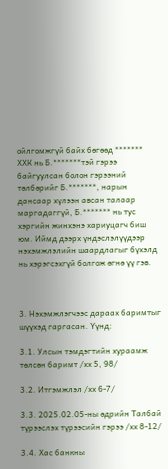ойлгомжгүй байх бөгөөд ******* ХХК нь Б.*******тэй гэрээ байгуулсан болон гэрээний төлбөрийг Б.*******, нарын дансаар хүлээн авсан талаар маргадаггүй, Б.******* нь тус хэргийн жинхэнэ хариуцагч биш юм. Иймд дээрх үндэслэлүүдээр нэхэмжлэлийн шаардлагыг бүхэлд нь хэрэгсэхгүй болгож өгнө үү гэв.



3. Нэхэмжлэгчээс дараах баримтыг шүүхэд гаргасан. Үүнд:

3.1. Улсын тэмдэгтийн хураамж төлсөн баримт /хх 5, 98/

3.2. Итгэмжлэл /хх 6-7/

3.3. 2025.02.05-ны өдрийн Талбай түрээслэх түрээсийн гэрээ /хх 8-12/

3.4. Хас банкны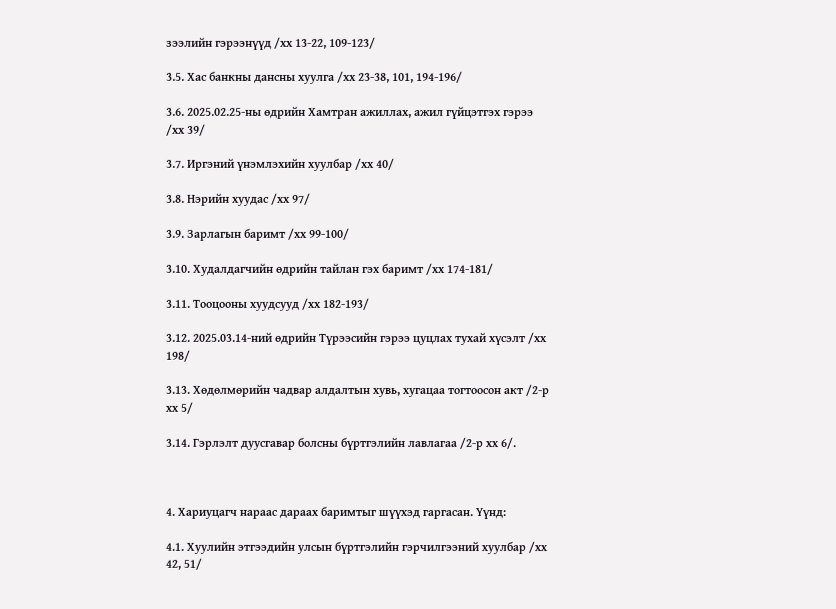зээлийн гэрээнүүд /хх 13-22, 109-123/

3.5. Хас банкны дансны хуулга /хх 23-38, 101, 194-196/

3.6. 2025.02.25-ны өдрийн Хамтран ажиллах, ажил гүйцэтгэх гэрээ /хх 39/

3.7. Иргэний үнэмлэхийн хуулбар /хх 40/

3.8. Нэрийн хуудас /хх 97/

3.9. Зарлагын баримт /хх 99-100/

3.10. Худалдагчийн өдрийн тайлан гэх баримт /хх 174-181/

3.11. Тооцооны хуудсууд /хх 182-193/

3.12. 2025.03.14-ний өдрийн Түрээсийн гэрээ цуцлах тухай хүсэлт /хх 198/

3.13. Хөдөлмөрийн чадвар алдалтын хувь, хугацаа тогтоосон акт /2-р хх 5/

3.14. Гэрлэлт дуусгавар болсны бүртгэлийн лавлагаа /2-р хх 6/.



4. Хариуцагч нараас дараах баримтыг шүүхэд гаргасан. Үүнд:

4.1. Хуулийн этгээдийн улсын бүртгэлийн гэрчилгээний хуулбар /хх 42, 51/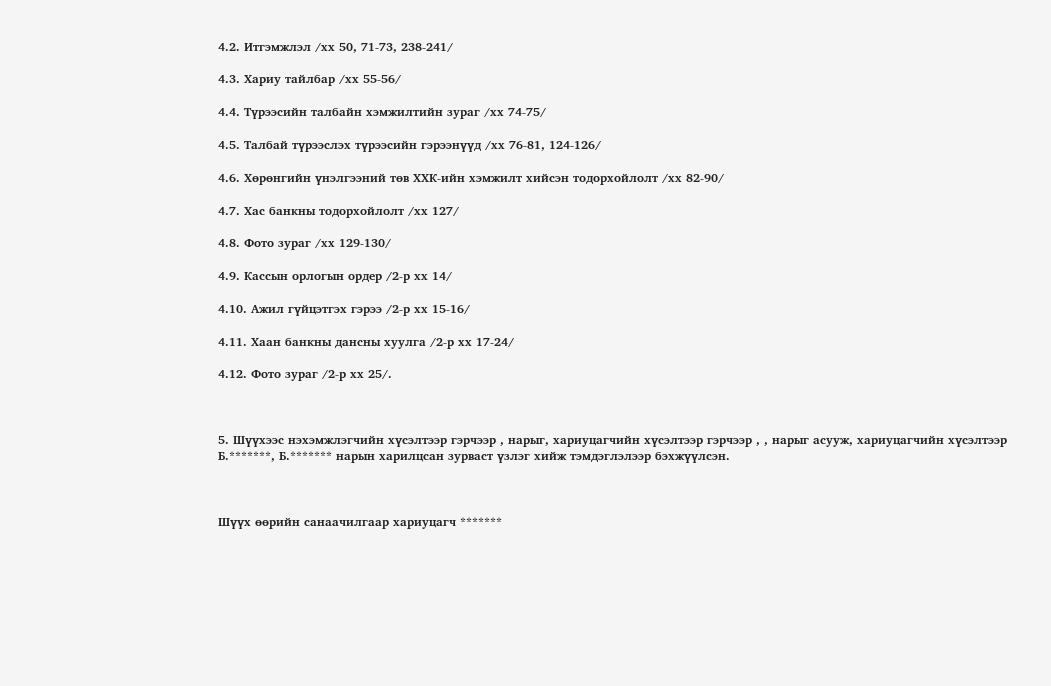4.2. Итгэмжлэл /хх 50, 71-73, 238-241/

4.3. Хариу тайлбар /хх 55-56/

4.4. Түрээсийн талбайн хэмжилтийн зураг /хх 74-75/

4.5. Талбай түрээслэх түрээсийн гэрээнүүд /хх 76-81, 124-126/

4.6. Хөрөнгийн үнэлгээний төв ХХК-ийн хэмжилт хийсэн тодорхойлолт /хх 82-90/

4.7. Хас банкны тодорхойлолт /хх 127/

4.8. Фото зураг /хх 129-130/

4.9. Кассын орлогын ордер /2-р хх 14/

4.10. Ажил гүйцэтгэх гэрээ /2-р хх 15-16/

4.11. Хаан банкны дансны хуулга /2-р хх 17-24/

4.12. Фото зураг /2-р хх 25/.



5. Шүүхээс нэхэмжлэгчийн хүсэлтээр гэрчээр , нарыг, хариуцагчийн хүсэлтээр гэрчээр , , нарыг асууж, хариуцагчийн хүсэлтээр Б.*******, Б.******* нарын харилцсан зурваст үзлэг хийж тэмдэглэлээр бэхжүүлсэн.



Шүүх өөрийн санаачилгаар хариуцагч *******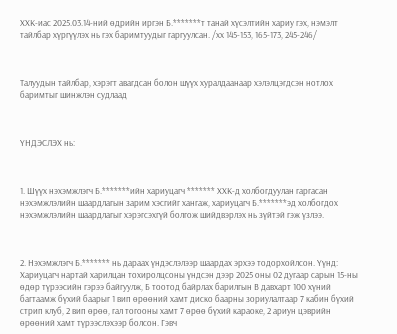ХХК-иас 2025.03.14-ний өдрийн иргэн Б.*******т танай хүсэлтийн хариу гэх, нэмэлт тайлбар хүргүүлэх нь гэх баримтуудыг гаргуулсан. /хх 145-153, 165-173, 245-246/



Талуудын тайлбар, хэрэгт авагдсан болон шүүх хуралдаанаар хэлэлцэгдсэн нотлох баримтыг шинжлэн судлаад



ҮНДЭСЛЭХ нь:



1. Шүүх нэхэмжлэгч Б.*******ийн хариуцагч ******* ХХК-д холбогдуулан гаргасан нэхэмжлэлийн шаардлагын зарим хэсгийг хангаж, хариуцагч Б.*******эд холбогдох нэхэмжлэлийн шаардлагыг хэрэгсэхгүй болгож шийдвэрлэх нь зүйтэй гэж үзлээ.



2. Нэхэмжлэгч Б.******* нь дараах үндэслэлээр шаардах эрхээ тодорхойлсон. Үүнд: Хариуцагч нартай харилцан тохиролцсоны үндсэн дээр 2025 оны 02 дугаар сарын 15-ны өдөр түрээсийн гэрээ байгуулж, Б тоотод байрлах барилгын В давхарт 100 хүний багтаамж бүхий баарыг 1 вип өрөөний хамт диско баарны зориулалтаар 7 кабин бүхий стрип клуб, 2 вип өрөө, гал тогооны хамт 7 өрөө бүхий караоке, 2 ариун цэврийн өрөөний хамт түрээслэхээр болсон. Гэвч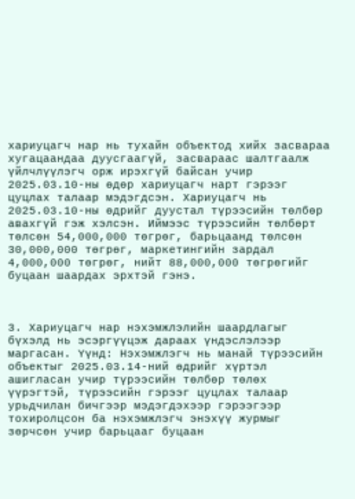хариуцагч нар нь тухайн объектод хийх засвараа хугацаандаа дуусгаагүй, засвараас шалтгаалж үйлчлүүлэгч орж ирэхгүй байсан учир 2025.03.10-ны өдөр хариуцагч нарт гэрээг цуцлах талаар мэдэгдсэн. Хариуцагч нь 2025.03.10-ны өдрийг дуустал түрээсийн төлбөр авахгүй гэж хэлсэн. Иймээс түрээсийн төлбөрт төлсөн 54,000,000 төгрөг, барьцаанд төлсөн 30,000,000 төгрөг, маркетингийн зардал 4,000,000 төгрөг, нийт 88,000,000 төгрөгийг буцаан шаардах эрхтэй гэнэ.



3. Хариуцагч нар нэхэмжлэлийн шаардлагыг бүхэлд нь эсэргүүцэж дараах үндэслэлээр маргасан. Үүнд: Нэхэмжлэгч нь манай түрээсийн объектыг 2025.03.14-ний өдрийг хүртэл ашигласан учир түрээсийн төлбөр төлөх үүрэгтэй, түрээсийн гэрээг цуцлах талаар урьдчилан бичгээр мэдэгдэхээр гэрээгээр тохиролцсон ба нэхэмжлэгч энэхүү журмыг зөрчсөн учир барьцааг буцаан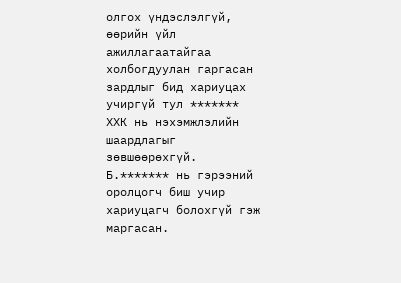олгох үндэслэлгүй, өөрийн үйл ажиллагаатайгаа холбогдуулан гаргасан зардлыг бид хариуцах учиргүй тул ******* ХХК нь нэхэмжлэлийн шаардлагыг зөвшөөрөхгүй. Б.******* нь гэрээний оролцогч биш учир хариуцагч болохгүй гэж маргасан.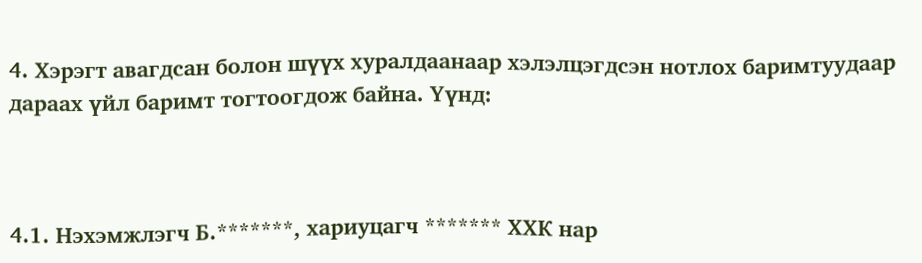4. Хэрэгт авагдсан болон шүүх хуралдаанаар хэлэлцэгдсэн нотлох баримтуудаар дараах үйл баримт тогтоогдож байна. Үүнд:



4.1. Нэхэмжлэгч Б.*******, хариуцагч ******* ХХК нар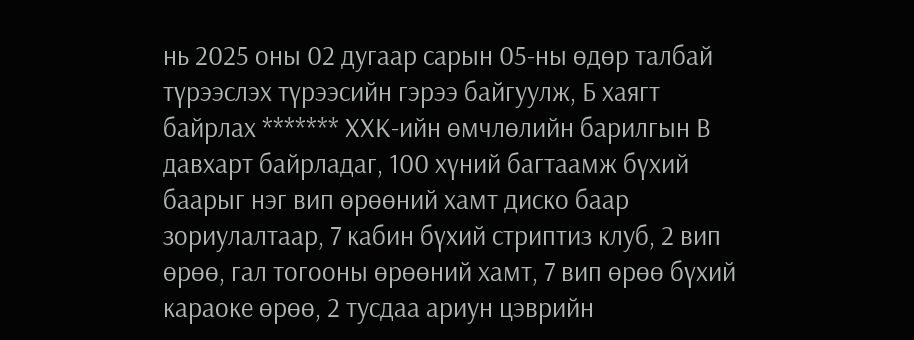нь 2025 оны 02 дугаар сарын 05-ны өдөр талбай түрээслэх түрээсийн гэрээ байгуулж, Б хаягт байрлах ******* ХХК-ийн өмчлөлийн барилгын В давхарт байрладаг, 100 хүний багтаамж бүхий баарыг нэг вип өрөөний хамт диско баар зориулалтаар, 7 кабин бүхий стриптиз клуб, 2 вип өрөө, гал тогооны өрөөний хамт, 7 вип өрөө бүхий караоке өрөө, 2 тусдаа ариун цэврийн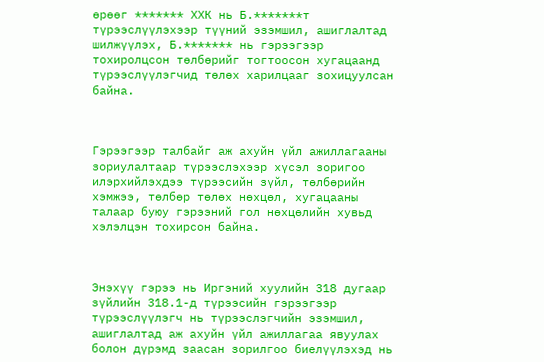өрөөг ******* ХХК нь Б.*******т түрээслүүлэхээр түүний эзэмшил, ашиглалтад шилжүүлэх, Б.******* нь гэрээгээр тохиролцсон төлбөрийг тогтоосон хугацаанд түрээслүүлэгчид төлөх харилцааг зохицуулсан байна.



Гэрээгээр талбайг аж ахуйн үйл ажиллагааны зориулалтаар түрээслэхээр хүсэл зоригоо илэрхийлэхдээ түрээсийн зүйл, төлбөрийн хэмжээ, төлбөр төлөх нөхцөл, хугацааны талаар буюу гэрээний гол нөхцөлийн хувьд хэлэлцэн тохирсон байна.



Энэхүү гэрээ нь Иргэний хуулийн 318 дугаар зүйлийн 318.1-д түрээсийн гэрээгээр түрээслүүлэгч нь түрээслэгчийн эзэмшил, ашиглалтад аж ахуйн үйл ажиллагаа явуулах болон дүрэмд заасан зорилгоо биелүүлэхэд нь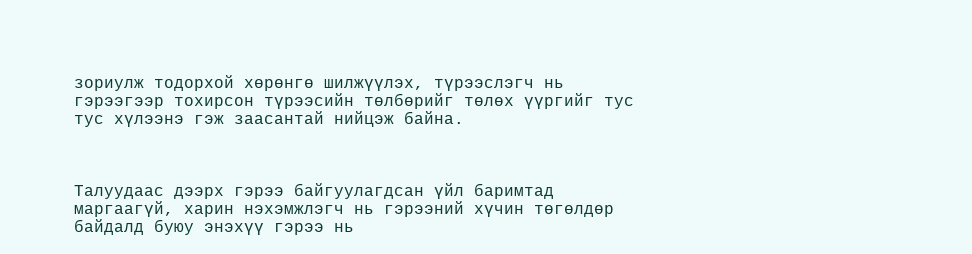зориулж тодорхой хөрөнгө шилжүүлэх, түрээслэгч нь гэрээгээр тохирсон түрээсийн төлбөрийг төлөх үүргийг тус тус хүлээнэ гэж заасантай нийцэж байна.



Талуудаас дээрх гэрээ байгуулагдсан үйл баримтад маргаагүй, харин нэхэмжлэгч нь гэрээний хүчин төгөлдөр байдалд буюу энэхүү гэрээ нь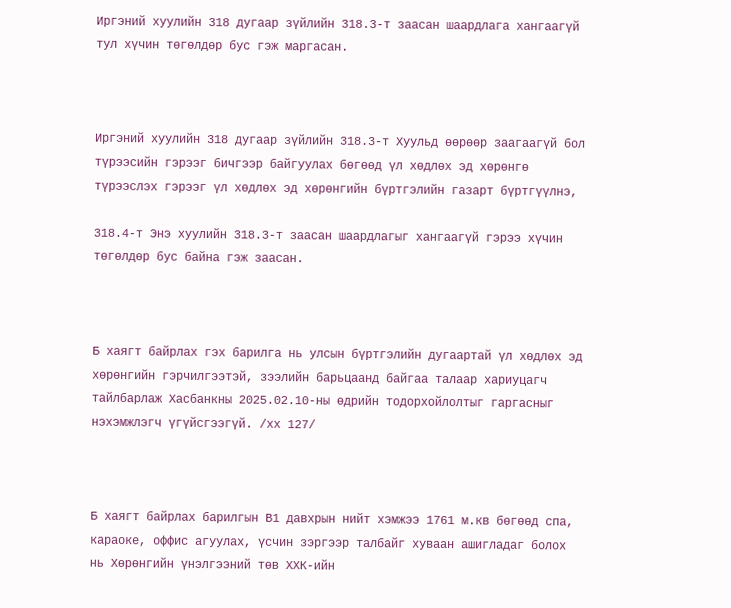Иргэний хуулийн 318 дугаар зүйлийн 318.3-т заасан шаардлага хангаагүй тул хүчин төгөлдөр бус гэж маргасан.



Иргэний хуулийн 318 дугаар зүйлийн 318.3-т Хуульд өөрөөр заагаагүй бол түрээсийн гэрээг бичгээр байгуулах бөгөөд үл хөдлөх эд хөрөнгө түрээслэх гэрээг үл хөдлөх эд хөрөнгийн бүртгэлийн газарт бүртгүүлнэ,

318.4-т Энэ хуулийн 318.3-т заасан шаардлагыг хангаагүй гэрээ хүчин төгөлдөр бус байна гэж заасан.



Б хаягт байрлах гэх барилга нь улсын бүртгэлийн дугаартай үл хөдлөх эд хөрөнгийн гэрчилгээтэй, зээлийн барьцаанд байгаа талаар хариуцагч тайлбарлаж Хасбанкны 2025.02.10-ны өдрийн тодорхойлолтыг гаргасныг нэхэмжлэгч үгүйсгээгүй. /хх 127/



Б хаягт байрлах барилгын В1 давхрын нийт хэмжээ 1761 м.кв бөгөөд спа, караоке, оффис агуулах, үсчин зэргээр талбайг хуваан ашигладаг болох нь Хөрөнгийн үнэлгээний төв ХХК-ийн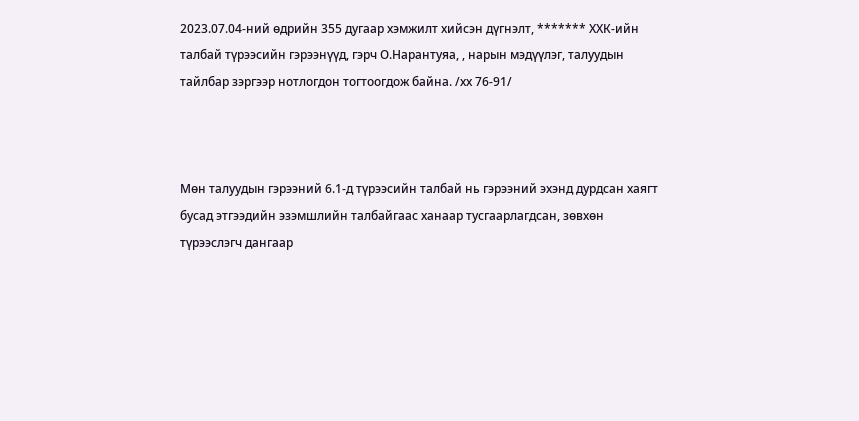2023.07.04-ний өдрийн 355 дугаар хэмжилт хийсэн дүгнэлт, ******* ХХК-ийн талбай түрээсийн гэрээнүүд, гэрч О.Нарантуяа, , нарын мэдүүлэг, талуудын тайлбар зэргээр нотлогдон тогтоогдож байна. /хх 76-91/



Мөн талуудын гэрээний 6.1-д түрээсийн талбай нь гэрээний эхэнд дурдсан хаягт бусад этгээдийн эзэмшлийн талбайгаас ханаар тусгаарлагдсан, зөвхөн түрээслэгч дангаар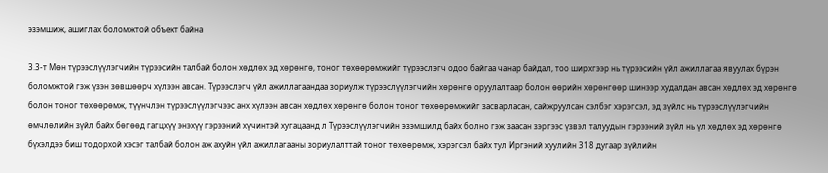эзэмшиж, ашиглах боломжтой объект байна

3.3-т Мөн түрээслүүлэгчийн түрээсийн талбай болон хөдлөх эд хөрөнгө, тоног төхөөрөмжийг түрээслэгч одоо байгаа чанар байдал, тоо ширхгээр нь түрээсийн үйл ажиллагаа явуулах бүрэн боломжтой гэж үзэн зөвшөөрч хүлээн авсан. Түрээслэгч үйл ажиллагаандаа зориулж түрээслүүлэгчийн хөрөнгө оруулалтаар болон өөрийн хөрөнгөөр шинээр худалдан авсан хөдлөх эд хөрөнгө болон тоног төхөөрөмж, түүнчлэн түрээслүүлэгчээс анх хүлээн авсан хөдлөх хөрөнгө болон тоног төхөөрөмжийг засварласан, сайжруулсан сэлбэг хэрэгсэл, эд зүйлс нь түрээслүүлэгчийн өмчлөлийн зүйл байх бөгөөд гагцхүү энэхүү гэрээний хүчинтэй хугацаанд л Түрээслүүлэгчийн эзэмшилд байх болно гэж заасан зэргээс үзвэл талуудын гэрээний зүйл нь үл хөдлөх эд хөрөнгө бүхэлдээ биш тодорхой хэсэг талбай болон аж ахуйн үйл ажиллагааны зориулалттай тоног төхөөрөмж, хэрэгсэл байх тул Иргэний хуулийн 318 дугаар зүйлийн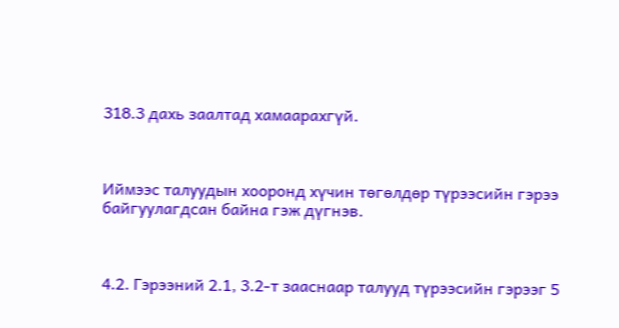318.3 дахь заалтад хамаарахгүй.



Иймээс талуудын хооронд хүчин төгөлдөр түрээсийн гэрээ байгуулагдсан байна гэж дүгнэв.



4.2. Гэрээний 2.1, 3.2-т зааснаар талууд түрээсийн гэрээг 5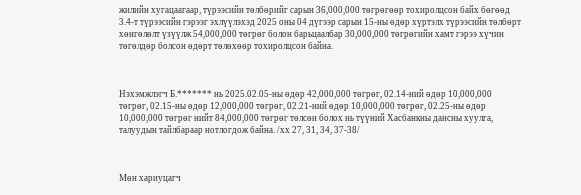жилийн хугацаагаар, түрээсийн төлбөрийг сарын 36,000,000 төгрөгөөр тохиролцсон байх бөгөөд 3.4-т түрээсийн гэрээг эхлүүлэхэд 2025 оны 04 дүгээр сарын 15-ны өдөр хүртэлх түрээсийн төлбөрт хөнгөлөлт үзүүлж 54,000,000 төгрөг болон барьцаалбар 30,000,000 төгрөгийн хамт гэрээ хүчин төгөлдөр болсон өдөрт төлөхөөр тохиролцсон байна.



Нэхэмжлэгч Б.******* нь 2025.02.05-ны өдөр 42,000,000 төгрөг, 02.14-ний өдөр 10,000,000 төгрөг, 02.15-ны өдөр 12,000,000 төгрөг, 02.21-ний өдөр 10,000,000 төгрөг, 02.25-ны өдөр 10,000,000 төгрөг нийт 84,000,000 төгрөг төлсөн болох нь түүний Хасбанкны дансны хуулга, талуудын тайлбараар нотлогдож байна. /хх 27, 31, 34, 37-38/



Мөн хариуцагч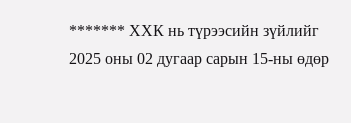******* ХХК нь түрээсийн зүйлийг 2025 оны 02 дугаар сарын 15-ны өдөр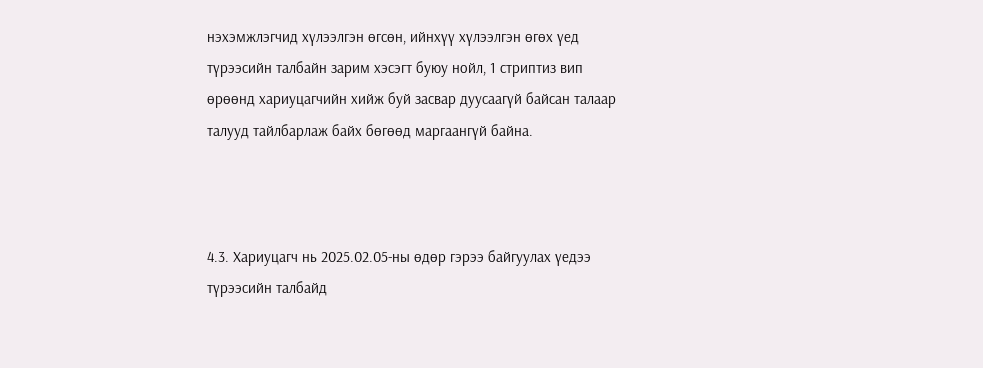нэхэмжлэгчид хүлээлгэн өгсөн, ийнхүү хүлээлгэн өгөх үед түрээсийн талбайн зарим хэсэгт буюу нойл, 1 стриптиз вип өрөөнд хариуцагчийн хийж буй засвар дуусаагүй байсан талаар талууд тайлбарлаж байх бөгөөд маргаангүй байна.



4.3. Хариуцагч нь 2025.02.05-ны өдөр гэрээ байгуулах үедээ түрээсийн талбайд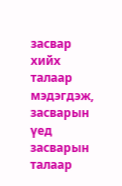засвар хийх талаар мэдэгдэж, засварын үед засварын талаар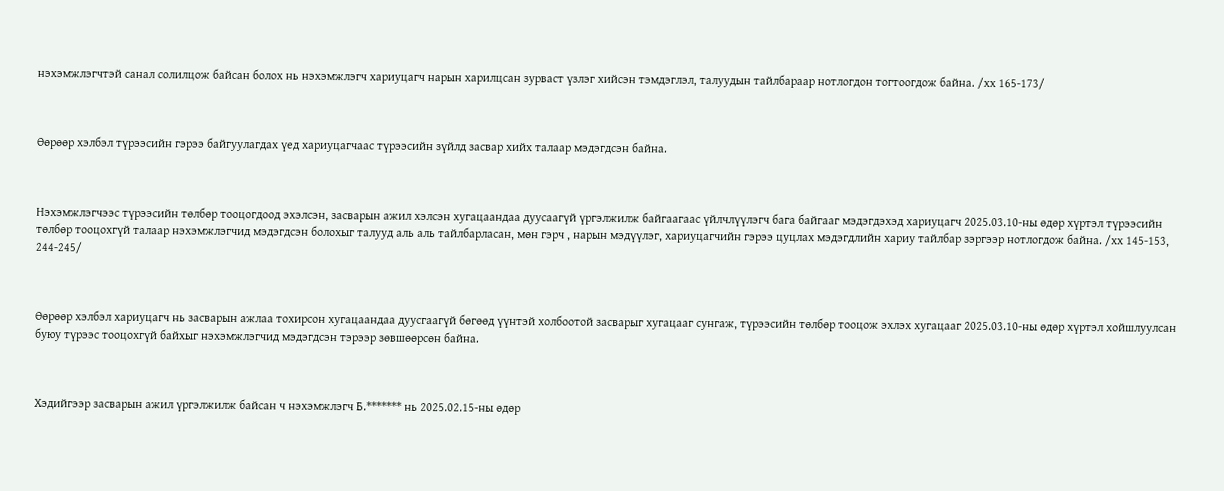нэхэмжлэгчтэй санал солилцож байсан болох нь нэхэмжлэгч хариуцагч нарын харилцсан зурваст үзлэг хийсэн тэмдэглэл, талуудын тайлбараар нотлогдон тогтоогдож байна. /хх 165-173/



Өөрөөр хэлбэл түрээсийн гэрээ байгуулагдах үед хариуцагчаас түрээсийн зүйлд засвар хийх талаар мэдэгдсэн байна.



Нэхэмжлэгчээс түрээсийн төлбөр тооцогдоод эхэлсэн, засварын ажил хэлсэн хугацаандаа дуусаагүй үргэлжилж байгаагаас үйлчлүүлэгч бага байгааг мэдэгдэхэд хариуцагч 2025.03.10-ны өдөр хүртэл түрээсийн төлбөр тооцохгүй талаар нэхэмжлэгчид мэдэгдсэн болохыг талууд аль аль тайлбарласан, мөн гэрч , нарын мэдүүлэг, хариуцагчийн гэрээ цуцлах мэдэгдлийн хариу тайлбар зэргээр нотлогдож байна. /хх 145-153, 244-245/



Өөрөөр хэлбэл хариуцагч нь засварын ажлаа тохирсон хугацаандаа дуусгаагүй бөгөөд үүнтэй холбоотой засварыг хугацааг сунгаж, түрээсийн төлбөр тооцож эхлэх хугацааг 2025.03.10-ны өдөр хүртэл хойшлуулсан буюу түрээс тооцохгүй байхыг нэхэмжлэгчид мэдэгдсэн тэрээр зөвшөөрсөн байна.



Хэдийгээр засварын ажил үргэлжилж байсан ч нэхэмжлэгч Б.******* нь 2025.02.15-ны өдөр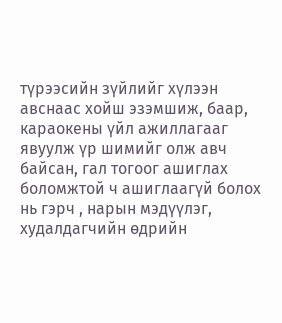түрээсийн зүйлийг хүлээн авснаас хойш эзэмшиж, баар, караокены үйл ажиллагааг явуулж үр шимийг олж авч байсан, гал тогоог ашиглах боломжтой ч ашиглаагүй болох нь гэрч , нарын мэдүүлэг, худалдагчийн өдрийн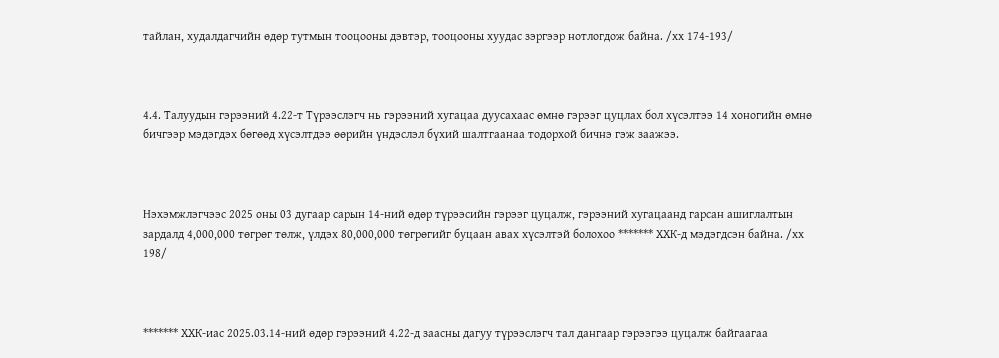тайлан, худалдагчийн өдөр тутмын тооцооны дэвтэр, тооцооны хуудас зэргээр нотлогдож байна. /хх 174-193/



4.4. Талуудын гэрээний 4.22-т Түрээслэгч нь гэрээний хугацаа дуусахаас өмнө гэрээг цуцлах бол хүсэлтээ 14 хоногийн өмнө бичгээр мэдэгдэх бөгөөд хүсэлтдээ өөрийн үндэслэл бүхий шалтгаанаа тодорхой бичнэ гэж заажээ.



Нэхэмжлэгчээс 2025 оны 03 дугаар сарын 14-ний өдөр түрээсийн гэрээг цуцалж, гэрээний хугацаанд гарсан ашиглалтын зардалд 4,000,000 төгрөг төлж, үлдэх 80,000,000 төгрөгийг буцаан авах хүсэлтэй болохоо ******* ХХК-д мэдэгдсэн байна. /хх 198/



******* ХХК-иас 2025.03.14-ний өдөр гэрээний 4.22-д заасны дагуу түрээслэгч тал дангаар гэрээгээ цуцалж байгаагаа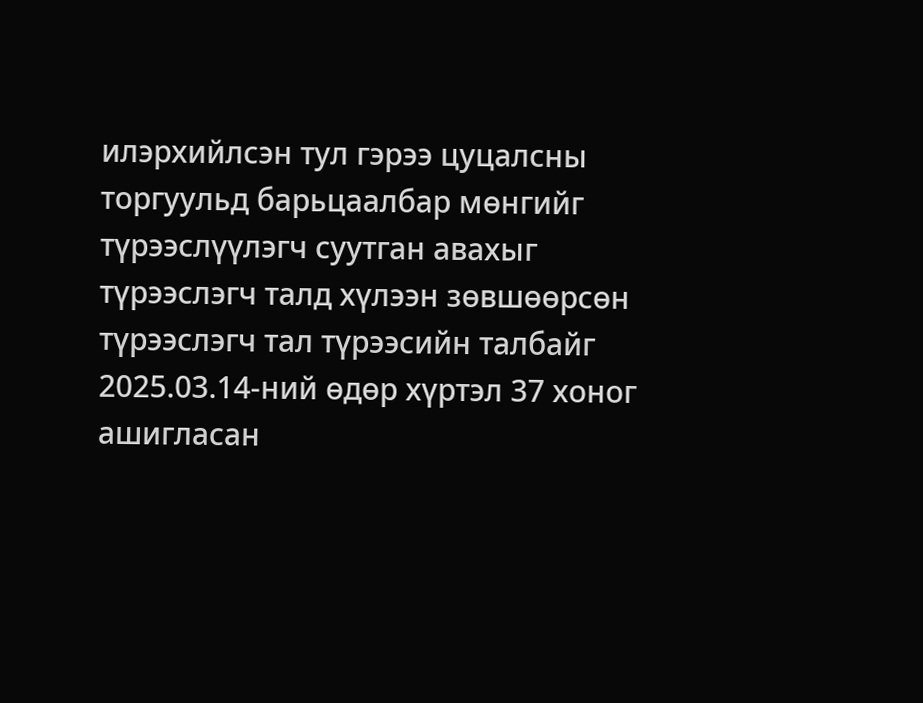илэрхийлсэн тул гэрээ цуцалсны торгуульд барьцаалбар мөнгийг түрээслүүлэгч суутган авахыг түрээслэгч талд хүлээн зөвшөөрсөн түрээслэгч тал түрээсийн талбайг 2025.03.14-ний өдөр хүртэл 37 хоног ашигласан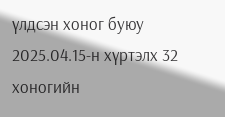үлдсэн хоног буюу 2025.04.15-н хүртэлх 32 хоногийн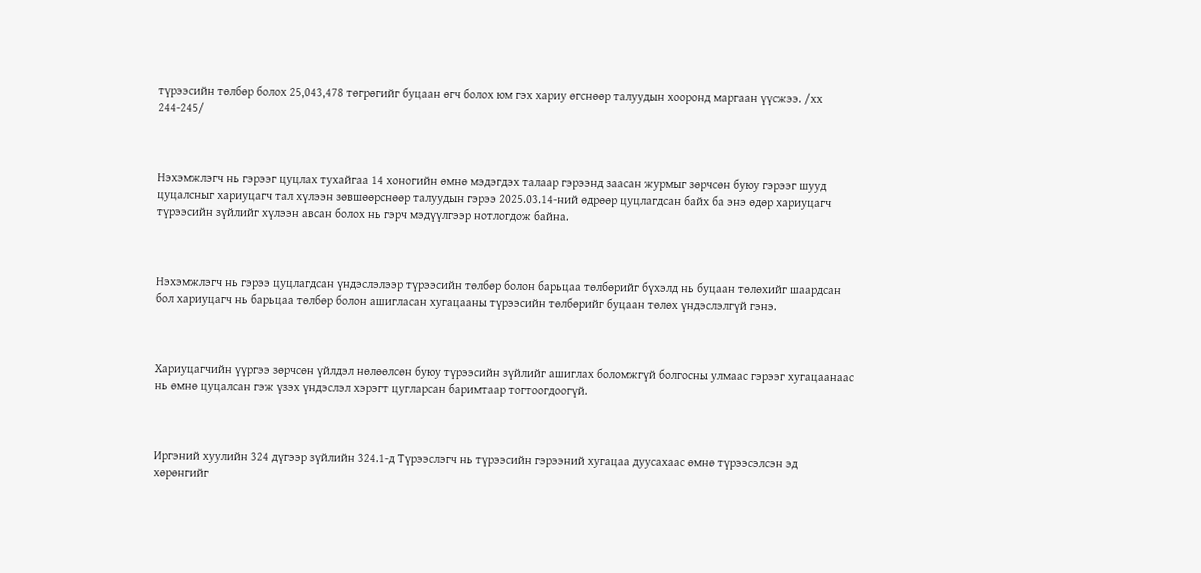түрээсийн төлбөр болох 25,043,478 төгрөгийг буцаан өгч болох юм гэх хариу өгснөөр талуудын хооронд маргаан үүсжээ. /хх 244-245/



Нэхэмжлэгч нь гэрээг цуцлах тухайгаа 14 хоногийн өмнө мэдэгдэх талаар гэрээнд заасан журмыг зөрчсөн буюу гэрээг шууд цуцалсныг хариуцагч тал хүлээн зөвшөөрснөөр талуудын гэрээ 2025.03.14-ний өдрөөр цуцлагдсан байх ба энэ өдөр хариуцагч түрээсийн зүйлийг хүлээн авсан болох нь гэрч мэдүүлгээр нотлогдож байна.



Нэхэмжлэгч нь гэрээ цуцлагдсан үндэслэлээр түрээсийн төлбөр болон барьцаа төлбөрийг бүхэлд нь буцаан төлөхийг шаардсан бол хариуцагч нь барьцаа төлбөр болон ашигласан хугацааны түрээсийн төлбөрийг буцаан төлөх үндэслэлгүй гэнэ.



Хариуцагчийн үүргээ зөрчсөн үйлдэл нөлөөлсөн буюу түрээсийн зүйлийг ашиглах боломжгүй болгосны улмаас гэрээг хугацаанаас нь өмнө цуцалсан гэж үзэх үндэслэл хэрэгт цугларсан баримтаар тогтоогдоогүй.



Иргэний хуулийн 324 дүгээр зүйлийн 324.1-д Түрээслэгч нь түрээсийн гэрээний хугацаа дуусахаас өмнө түрээсэлсэн эд хөрөнгийг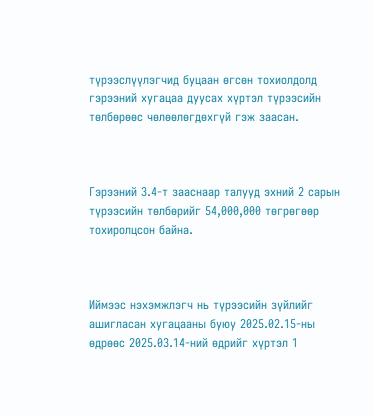түрээслүүлэгчид буцаан өгсөн тохиолдолд гэрээний хугацаа дуусах хүртэл түрээсийн төлбөрөөс чөлөөлөгдөхгүй гэж заасан.



Гэрээний 3.4-т зааснаар талууд эхний 2 сарын түрээсийн төлбөрийг 54,000,000 төгрөгөөр тохиролцсон байна.



Иймээс нэхэмжлэгч нь түрээсийн зүйлийг ашигласан хугацааны буюу 2025.02.15-ны өдрөөс 2025.03.14-ний өдрийг хүртэл 1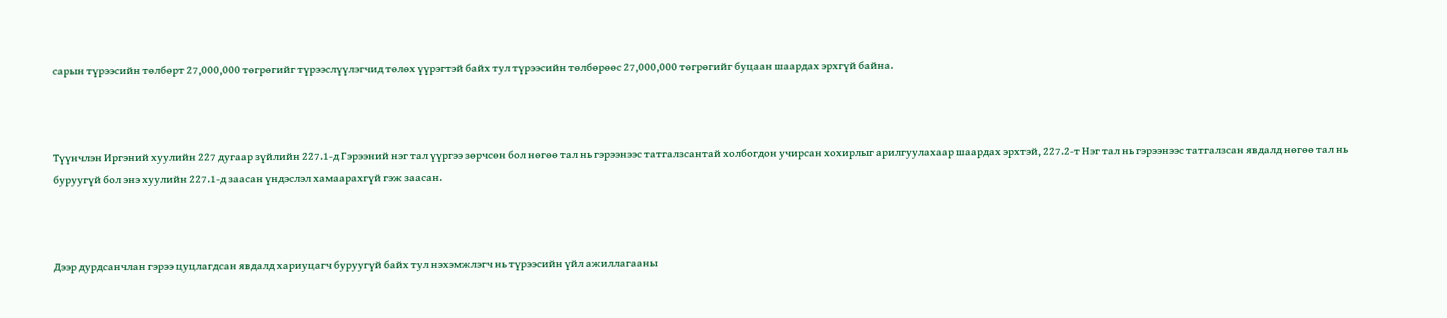сарын түрээсийн төлбөрт 27,000,000 төгрөгийг түрээслүүлэгчид төлөх үүрэгтэй байх тул түрээсийн төлбөрөөс 27,000,000 төгрөгийг буцаан шаардах эрхгүй байна.



Түүнчлэн Иргэний хуулийн 227 дугаар зүйлийн 227.1-д Гэрээний нэг тал үүргээ зөрчсөн бол нөгөө тал нь гэрээнээс татгалзсантай холбогдон учирсан хохирлыг арилгуулахаар шаардах эрхтэй, 227.2-т Нэг тал нь гэрээнээс татгалзсан явдалд нөгөө тал нь буруугүй бол энэ хуулийн 227.1-д заасан үндэслэл хамаарахгүй гэж заасан.



Дээр дурдсанчлан гэрээ цуцлагдсан явдалд хариуцагч буруугүй байх тул нэхэмжлэгч нь түрээсийн үйл ажиллагааны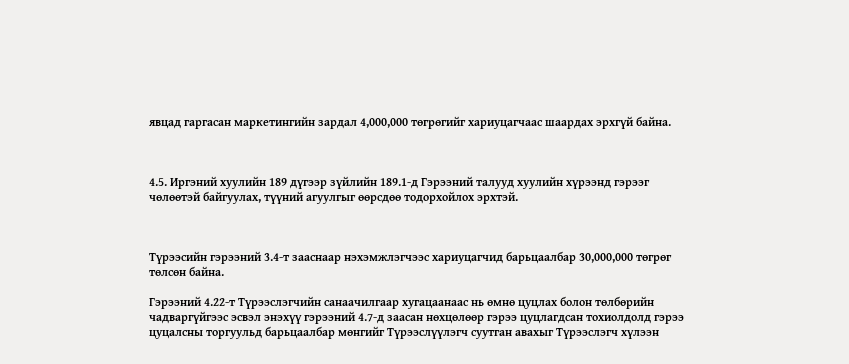явцад гаргасан маркетингийн зардал 4,000,000 төгрөгийг хариуцагчаас шаардах эрхгүй байна.



4.5. Иргэний хуулийн 189 дүгээр зүйлийн 189.1-д Гэрээний талууд хуулийн хүрээнд гэрээг чөлөөтэй байгуулах, түүний агуулгыг өөрсдөө тодорхойлох эрхтэй.



Түрээсийн гэрээний 3.4-т зааснаар нэхэмжлэгчээс хариуцагчид барьцаалбар 30,000,000 төгрөг төлсөн байна.

Гэрээний 4.22-т Түрээслэгчийн санаачилгаар хугацаанаас нь өмнө цуцлах болон төлбөрийн чадваргүйгээс эсвэл энэхүү гэрээний 4.7-д заасан нөхцөлөөр гэрээ цуцлагдсан тохиолдолд гэрээ цуцалсны торгуульд барьцаалбар мөнгийг Түрээслүүлэгч суутган авахыг Түрээслэгч хүлээн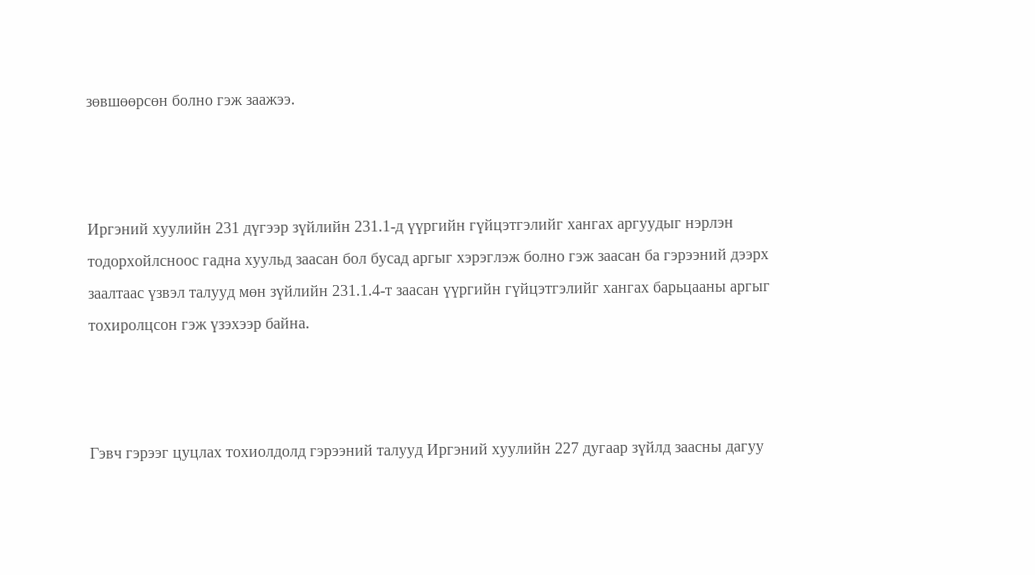зөвшөөрсөн болно гэж заажээ.



Иргэний хуулийн 231 дүгээр зүйлийн 231.1-д үүргийн гүйцэтгэлийг хангах аргуудыг нэрлэн тодорхойлсноос гадна хуульд заасан бол бусад аргыг хэрэглэж болно гэж заасан ба гэрээний дээрх заалтаас үзвэл талууд мөн зүйлийн 231.1.4-т заасан үүргийн гүйцэтгэлийг хангах барьцааны аргыг тохиролцсон гэж үзэхээр байна.



Гэвч гэрээг цуцлах тохиолдолд гэрээний талууд Иргэний хуулийн 227 дугаар зүйлд заасны дагуу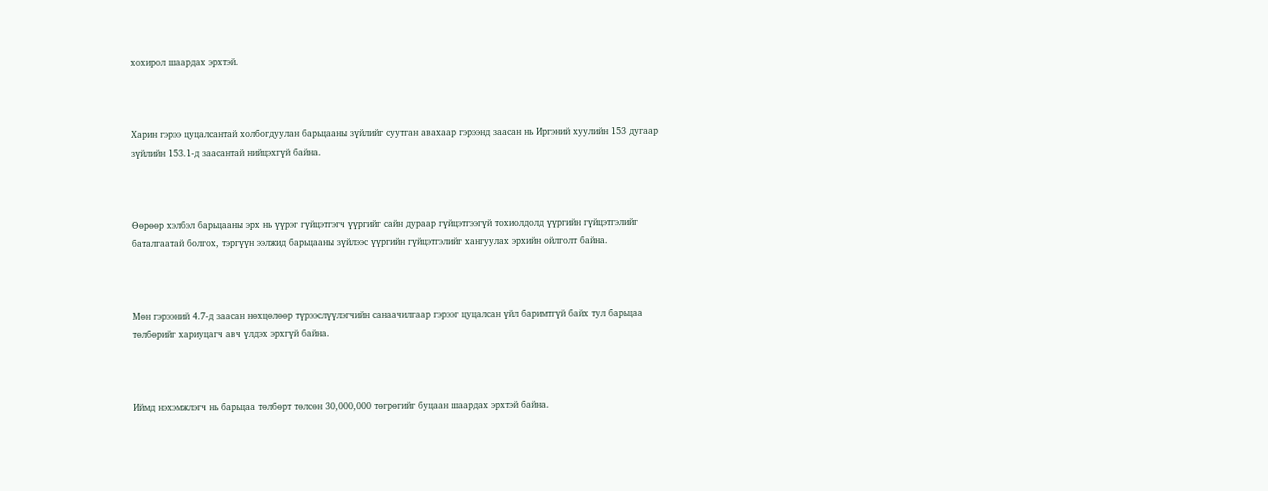хохирол шаардах эрхтэй.



Харин гэрээ цуцалсантай холбогдуулан барьцааны зүйлийг суутган авахаар гэрээнд заасан нь Иргэний хуулийн 153 дугаар зүйлийн 153.1-д заасантай нийцэхгүй байна.



Өөрөөр хэлбэл барьцааны эрх нь үүрэг гүйцэтгэгч үүргийг сайн дураар гүйцэтгээгүй тохиолдолд үүргийн гүйцэтгэлийг баталгаатай болгох, тэргүүн ээлжид барьцааны зүйлээс үүргийн гүйцэтгэлийг хангуулах эрхийн ойлголт байна.



Мөн гэрээний 4.7-д заасан нөхцөлөөр түрээслүүлэгчийн санаачилгаар гэрээг цуцалсан үйл баримтгүй байх тул барьцаа төлбөрийг хариуцагч авч үлдэх эрхгүй байна.



Иймд нэхэмжлэгч нь барьцаа төлбөрт төлсөн 30,000,000 төгрөгийг буцаан шаардах эрхтэй байна.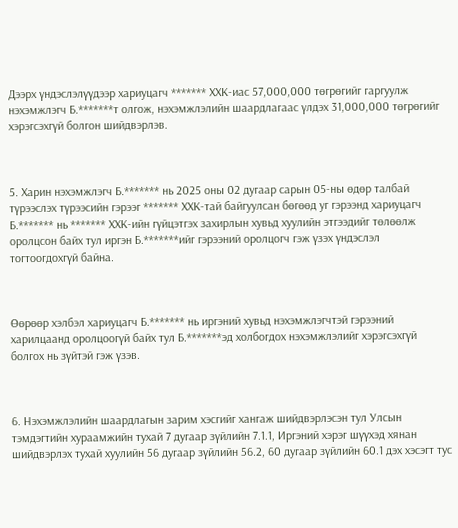Дээрх үндэслэлүүдээр хариуцагч ******* ХХК-иас 57,000,000 төгрөгийг гаргуулж нэхэмжлэгч Б.*******т олгож, нэхэмжлэлийн шаардлагаас үлдэх 31,000,000 төгрөгийг хэрэгсэхгүй болгон шийдвэрлэв.



5. Харин нэхэмжлэгч Б.******* нь 2025 оны 02 дугаар сарын 05-ны өдөр талбай түрээслэх түрээсийн гэрээг ******* ХХК-тай байгуулсан бөгөөд уг гэрээнд хариуцагч Б.******* нь ******* ХХК-ийн гүйцэтгэх захирлын хувьд хуулийн этгээдийг төлөөлж оролцсон байх тул иргэн Б.*******ийг гэрээний оролцогч гэж үзэх үндэслэл тогтоогдохгүй байна.



Өөрөөр хэлбэл хариуцагч Б.******* нь иргэний хувьд нэхэмжлэгчтэй гэрээний харилцаанд оролцоогүй байх тул Б.*******эд холбогдох нэхэмжлэлийг хэрэгсэхгүй болгох нь зүйтэй гэж үзэв.



6. Нэхэмжлэлийн шаардлагын зарим хэсгийг хангаж шийдвэрлэсэн тул Улсын тэмдэгтийн хураамжийн тухай 7 дугаар зүйлийн 7.1.1, Иргэний хэрэг шүүхэд хянан шийдвэрлэх тухай хуулийн 56 дугаар зүйлийн 56.2, 60 дугаар зүйлийн 60.1 дэх хэсэгт тус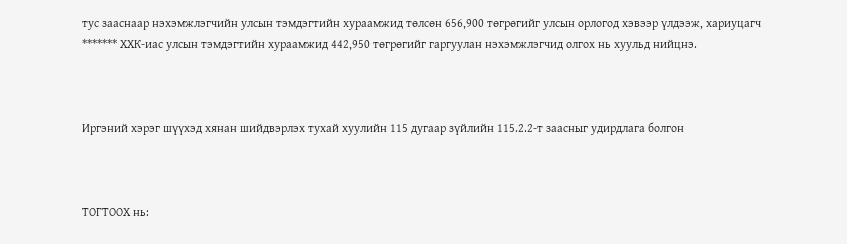тус зааснаар нэхэмжлэгчийн улсын тэмдэгтийн хураамжид төлсөн 656,900 төгрөгийг улсын орлогод хэвээр үлдээж, хариуцагч ******* ХХК-иас улсын тэмдэгтийн хураамжид 442,950 төгрөгийг гаргуулан нэхэмжлэгчид олгох нь хуульд нийцнэ.



Иргэний хэрэг шүүхэд хянан шийдвэрлэх тухай хуулийн 115 дугаар зүйлийн 115.2.2-т заасныг удирдлага болгон



ТОГТООХ нь: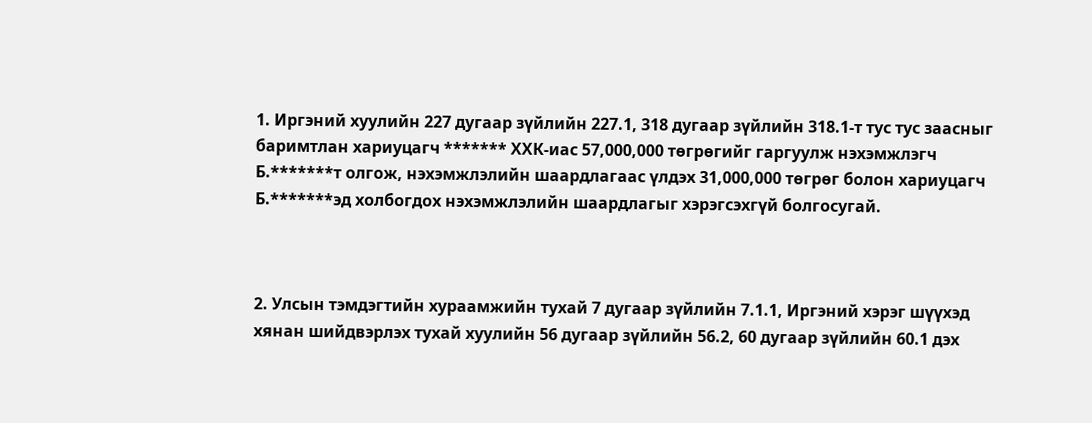1. Иргэний хуулийн 227 дугаар зүйлийн 227.1, 318 дугаар зүйлийн 318.1-т тус тус заасныг баримтлан хариуцагч ******* ХХК-иас 57,000,000 төгрөгийг гаргуулж нэхэмжлэгч Б.*******т олгож, нэхэмжлэлийн шаардлагаас үлдэх 31,000,000 төгрөг болон хариуцагч Б.*******эд холбогдох нэхэмжлэлийн шаардлагыг хэрэгсэхгүй болгосугай.



2. Улсын тэмдэгтийн хураамжийн тухай 7 дугаар зүйлийн 7.1.1, Иргэний хэрэг шүүхэд хянан шийдвэрлэх тухай хуулийн 56 дугаар зүйлийн 56.2, 60 дугаар зүйлийн 60.1 дэх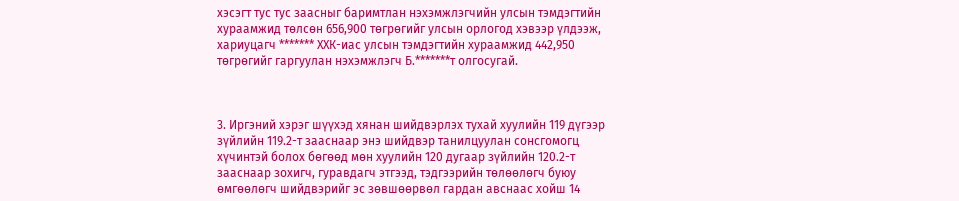хэсэгт тус тус заасныг баримтлан нэхэмжлэгчийн улсын тэмдэгтийн хураамжид төлсөн 656,900 төгрөгийг улсын орлогод хэвээр үлдээж, хариуцагч ******* ХХК-иас улсын тэмдэгтийн хураамжид 442,950 төгрөгийг гаргуулан нэхэмжлэгч Б.*******т олгосугай.



3. Иргэний хэрэг шүүхэд хянан шийдвэрлэх тухай хуулийн 119 дүгээр зүйлийн 119.2-т зааснаар энэ шийдвэр танилцуулан сонсгомогц хүчинтэй болох бөгөөд мөн хуулийн 120 дугаар зүйлийн 120.2-т зааснаар зохигч, гуравдагч этгээд, тэдгээрийн төлөөлөгч буюу өмгөөлөгч шийдвэрийг эс зөвшөөрвөл гардан авснаас хойш 14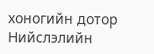хоногийн дотор Нийслэлийн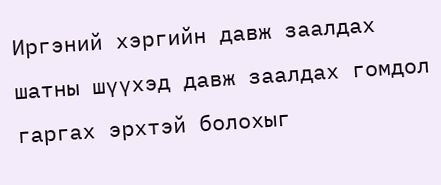Иргэний хэргийн давж заалдах шатны шүүхэд давж заалдах гомдол гаргах эрхтэй болохыг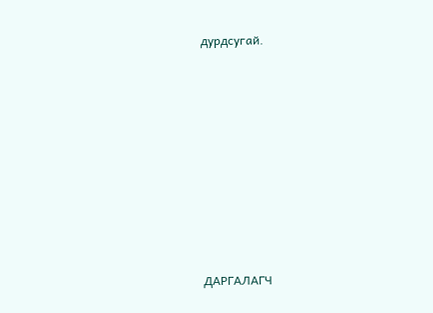дурдсугай.









ДАРГАЛАГЧ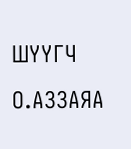ШҮҮГЧ О.АЗЗАЯА